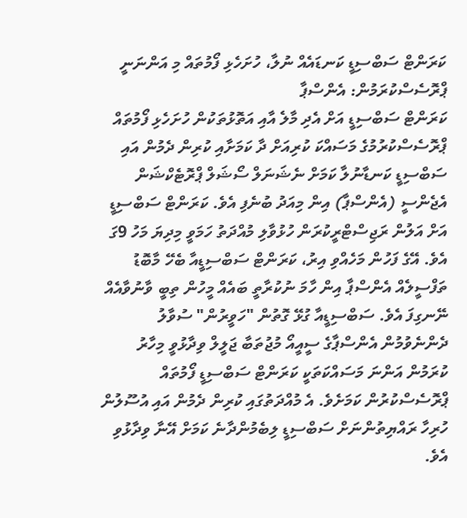ކަރަންޓް ސަބްސިޑީ ކަނޑައެއް ނުލާ، ހުށަހެޅި ފޯމުތައް މި އަންނަނީ ޕްރޮސެސްކުރަމުން: އެންސްޕާ
ކަރަންޓް ސަބްސިޑީ އަށް އެދި މާލެ އާއި އަތޮޅުތަކުން ހުށަހެޅި ފޯމުތައް ޕްރޮސެސްކުރުމުގެ މަސައްކަ ކުރިއަށް ދާ ކަމަށާއި ކުރިން ދެމުން އައި ސަބްސިޑީ ކަނޑާނުލާ ކަމަށް ނެޝަނަލް ސޯޝަލް ޕްރޮޓެކްޝަން އެޖެންސީ (އެންސްޕާ) އިން މިއަދު ބުނެފި އެވެ. ކަރަންޓް ސަބްސިޑީ އަށް އަލުން ރަޖިސްޓްރީކުރަން ހުޅުވާލި މުއްދަތު ހަމަވީ މިދިޔަ މަހު 9ގަ އެވެ. އޭގެ ފަހުން މަހެއްވި އިރު، ކަރަންޓް ސަބްސިޑީއާ ބެހޭ މާބޮޑު ތަފްސީލެއް އެންސްޕާ އިން ހާމަ ނުކުރާތީ ބައެއް މީހުން ތިބީ ވާނުވާއެއް ނޭނގިފަ އެވެ. ސަބްސިޑީއާ ގުޅޭ ގޮތުން "ހަވީރުން" ސުވާލު ދެންނެވުމުން އެންސްޕާގެ ސީއީއޯ މުޖުތަބާ ޖަލީލް ވިދާޅުވީ މިހާރު ކުރަމުން އަންނަ މަސައްކަތަކީ ކަރަންޓް ސަބްސިޑީ ފޯމުތައް ޕްރޮސެސްކުރުން ކަމަށެވެ. އެ މުއްދަތުގައި ކުރިން ދެމުން އައި އުސޫލުން ހުރިހާ ރައްޔިތުންނަށް ސަބްސިޑީ ލިބެމުންދާނެ ކަމަށް އޭނާ ވިދާޅުވި އެވެ.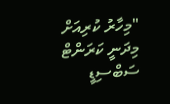"މިހާރު ކުރިއަށް މިދަނީ ކަރަންޓް ސަބްސިޑީ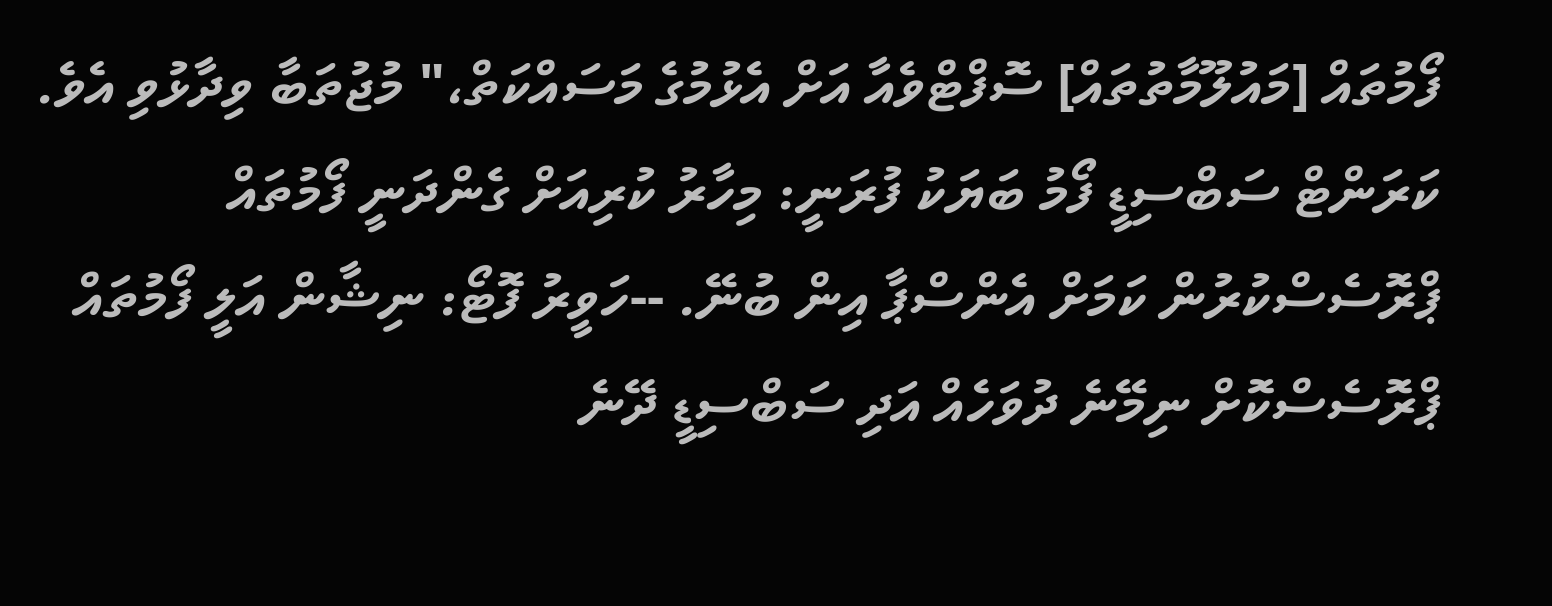ފޯމުތައް [މައުލޫމާތުތައް] ސޮފްޓްވެއާ އަށް އެޅުމުގެ މަސައްކަތް،" މުޖުތަބާ ވިދާޅުވި އެވެ. ކަރަންޓް ސަބްސިޑީ ފޯމު ބަޔަކު ފުރަނީ: މިހާރު ކުރިއަށް ގެންދަނީ ފޯމުތައް ޕްރޮސެސްކުރުން ކަމަށް އެންސްޕާ އިން ބުނޭ. --ހަވީރު ފޮޓޯ: ނިޝާން އަލީ ފޯމުތައް ޕްރޮސެސްކޮށް ނިމޭނެ ދުވަހެއް އަދި ސަބްސިޑީ ދޭނެ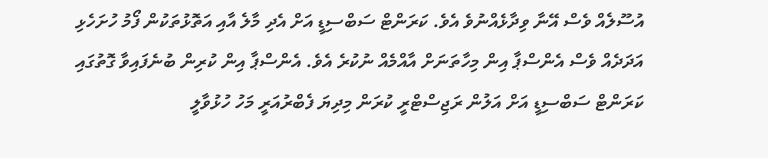އުސޫލެއް ވެސް އޭނާ ވިދާޅެއްނުވެ އެވެ. ކަރަންޓް ސަބްސިޑީ އަށް އެދި މާލެ އާއި އަތޮޅުތަކުން ފޯމު ހުށަހެޅި އަދަދެއް ވެސް އެންސްޕާ އިން މިހާތަނަށް އާއްމެއް ނުކުރެ އެވެ. އެންސްޕާ އިން ކުރިން ބުނެފައިވާ ގޮތުގައި ކަރަންޓް ސަބްސިޑީ އަށް އަލުން ރަޖިސްޓްރީ ކުރަން މިދިޔަ ފެބްރުއަރީ މަހު ހުޅުވާލީ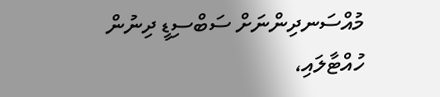މުއްސަނދިންނަށް ސަބްސިޑީ ދިނުން ހުއްޓާލައި،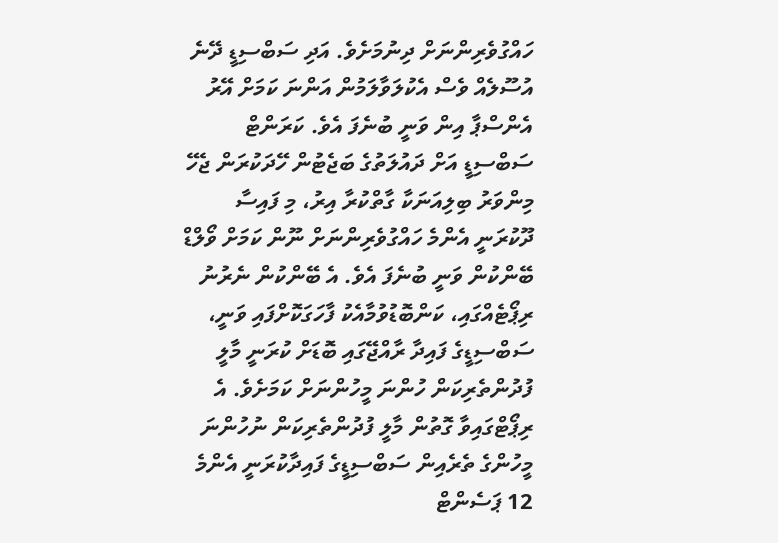ހައްގުވެރިންނަށް ދިނުމަށެވެ. އަދި ސަބްސިޑީ ދޭނެ އުސޫލެއް ވެސް އެކުލަވާލަމުން އަންނަ ކަމަށް އޭރު އެންސްޕާ އިން ވަނީ ބުނެފަ އެވެ. ކަރަންޓް ސަބްސިޑީ އަށް ދައުލަތުގެ ބަޖެޓުން ހޭދަކުރަން ޖެހޭ މިންވަރު ބިލިއަނަކާ ގާތްކުރާ އިރު، މި ފައިސާ ދޫކުރަނީ އެންމެ ހައްގުވެރިންނަށް ނޫން ކަމަށް ވޯލްޑް ބޭންކުން ވަނީ ބުނެފަ އެވެ. އެ ބޭންކުން ނެރުނު ރިޕޯޓެއްގައި، ކަންބޮޑުވުމާއެކު ފާހަގަކޮށްފައި ވަނީ، ސަބްސިޑީގެ ފައިދާ ރާއްޖޭގައި ބޮޑަށް ކުރަނީ މާލީ ފުދުންތެރިކަން ހުންނަ މީހުންނަށް ކަމަށެވެ. އެ ރިޕޯޓްގައިވާ ގޮތުން މާލީ ފުދުންތެރިކަން ނުހުންނަ މީހުންގެ ތެރެއިން ސަބްސިޑީގެ ފައިދާކުރަނީ އެންމެ 12 ޕަސެންޓް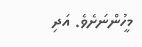މީހުންނަށެވެ. އަދި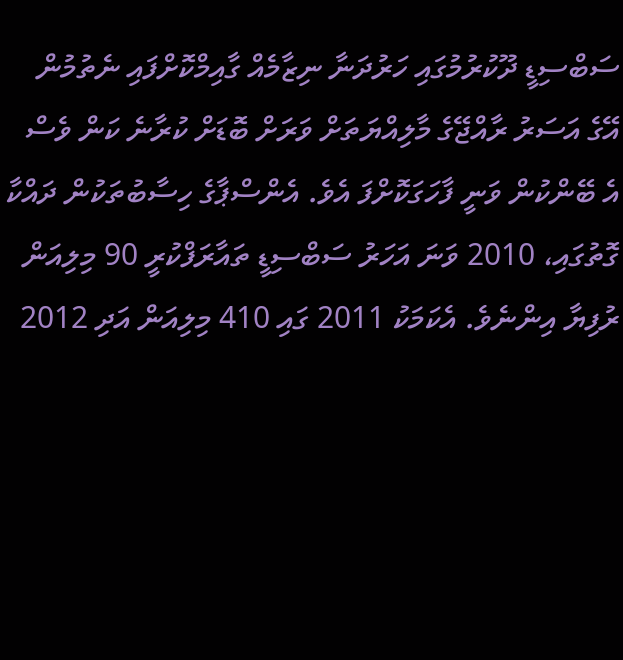ސަބްސިޑީ ދޫކުރުމުގައި ހަރުދަނާ ނިޒާމެއް ގާއިމްކޮށްފައި ނެތުމުން އޭގެ އަސަރު ރާއްޖޭގެ މާލިއްޔަތަށް ވަރަށް ބޮޑަށް ކުރާނެ ކަން ވެސް އެ ބޭންކުން ވަނީ ފާހަގަކޮށްފަ އެވެ. އެންސްޕާގެ ހިސާބުތަކުން ދައްކާ ގޮތުގައި، 2010 ވަނަ އަހަރު ސަބްސިޑީ ތައާރަފްކުރީ 90 މިލިއަން ރުފިޔާ އިންނެވެ. އެކަމަކު 2011 ގައި 410 މިލިއަން އަދި 2012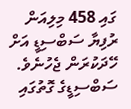ގައި 458 މިލިއަން ރުފިޔާ ސަބްސިޑީ އަށް ހޭދަކުރަން ޖެހުނެވެ. ސަބްސިޑީގެ ގޮތުގައި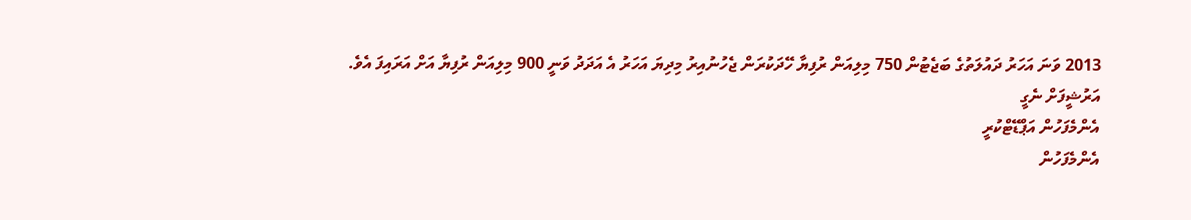2013 ވަނަ އަހަރު ދައުލަތުގެ ބަޖެޓުން 750 މިލިއަން ރުފިޔާ ހޭދަކުރަން ޖެހުނުއިރު މިދިޔަ އަހަރު އެ އަދަދު ވަނީ 900 މިލިއަން ރުފިޔާ އަށް އަރައިފަ އެވެ.
އަރުޝީފަށް ނެގީ
އެންމެފަހުން އަޕްޑޭޓްކުރީ
އެންމެފަހުން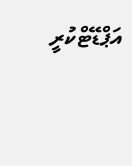އަޕްޑޭޓްކުރީ